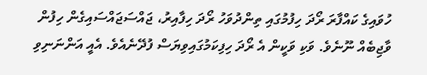ހުވައިގެ ކައްފާރަ ރޯދަ ހިފުމުގައި ތިންދުވަހު ރޯދަ ހިފާއިރު، ޖައްސަޖައްސައިގެން ހިފުން ވާޖިބެއް ނޫނެވެ. ވަކި ވަކީން އެ ރޯދަ ހިފިކަމުގައިވިޔަސް ފުދޭނެއެވެ. އެއީ އަންނަނިވި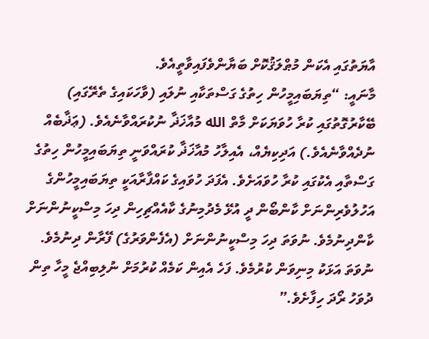އާޔަތުގައި އެކަން މުޠްލަޤުކޮށް ބަޔާންވެފައިވާތީއެވެ.
މާނައީ: “ތިޔަބައިމީހުން ހިތުގެ ގަސްތަކާއި ނުލައި (ވާހަކައިގެ ތެރޭގައި) ބޭކާރުގޮތުގައި ކުރާ ހުވަޔަކަށް މާތް الله މުއާޚަޛާ ނުކުރައްވާނެއެވެ. (ޢަޛާބެއް ނުދެއްވާނެއެވެ.) އަދިކިޔެއް، އެއިލާހު މުއާޚަޛާ ކުރައްވަނީ ތިޔަބައިމީހުން ހިތުގެ ގަސްތާއި އެކުގައި ކުރާ ހުވައަށެވެ. އެފަދަ ހުވައިގެ ކައްފާރާއަކީ ތިޔަބައިމީހުންގެ އަހުލުވެރިންނަށް ކާންބޯން ދީ އުޅޭ މެދުމިނުގެ ކާއެއްޗިހިން ދިހަ މިސްކީނުންނަށް ކާންދިނުމެވެ. ނުވަތަ ދިހަ މިސްކީނުންނަށް (އެފެންވަރުގެ) ފޭރާން ދިނުމެވެ. ނުވަތަ އަޅަކު މިނިވަން ކުރުމެވެ. ފަހެ އެއިން ކަމެއް ކުރުމަށް ނުލިބިއްޖެ މީހާ ތިން ދުވަހު ރޯދަ ހިފާށެވެ.”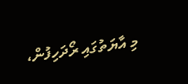މި އާޔަތުގައި ރޯދަހިފުން،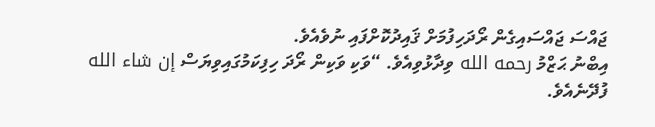ޖައްސަ ޖައްސައިގެން ރޯދަހިފުމަށް ޤައިދުކޮށްފައި ނުވެއެވެ.
އިބްނު ޙަޒްމު رحمه الله ވިދާޅުވިއެވެ. “ވަކި ވަކިން ރޯދަ ހިފިކަމުގައިވިޔަސް إن شاء الله ފުދޭނެއެވެ.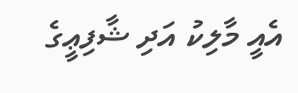އެއީ މާލިކު އަދި ޝާފިޢީގެ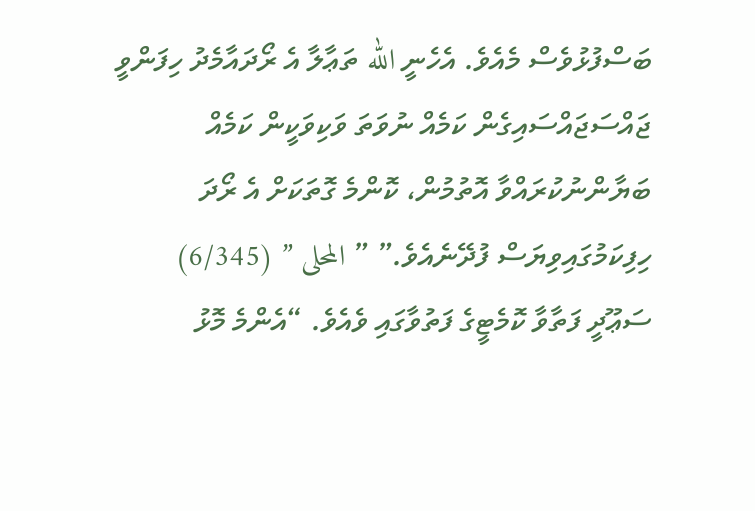ބަސްފުޅުވެސް މެއެވެ. އެހެނީ الله ތަޢާލާ އެ ރޯދައާމެދު ހިފަންވީ ޖައްސަޖައްސައިގެން ކަމެއް ނުވަތަ ވަކިވަކީން ކަމެއް ބަޔާންނުކުރައްވާ އޮތުމުން، ކޮންމެ ގޮތަކަށް އެ ރޯދަ ހިފިކަމުގައިވިޔަސް ފުދޭނެއެވެ.” ” المحلى ” (6/345)
ސަޢޫދީ ފަތާވާ ކޮމެޓީގެ ފަތުވާގައި ވެއެވެ. “އެންމެ މޮޅު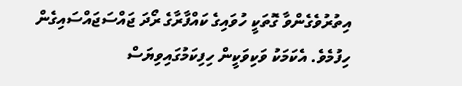އިތުރުވެގެންވާ ގޮތަކީ ހުވައިގެ ކައްފާރާގެ ރޯދަ ޖައްސަޖައްސައިގެން ހިފުމެވެ. އެކަމަކު ވަކިވަކީން ހިފިކަމުގައިވިޔަސް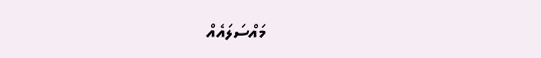މައްސަލައެއް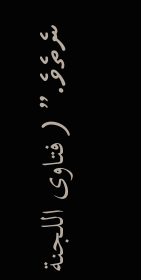ނެތެވެ.” ( فتاوى اللجنة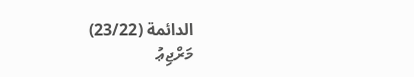الدائمة (23/22)
މަރްޖިޢު